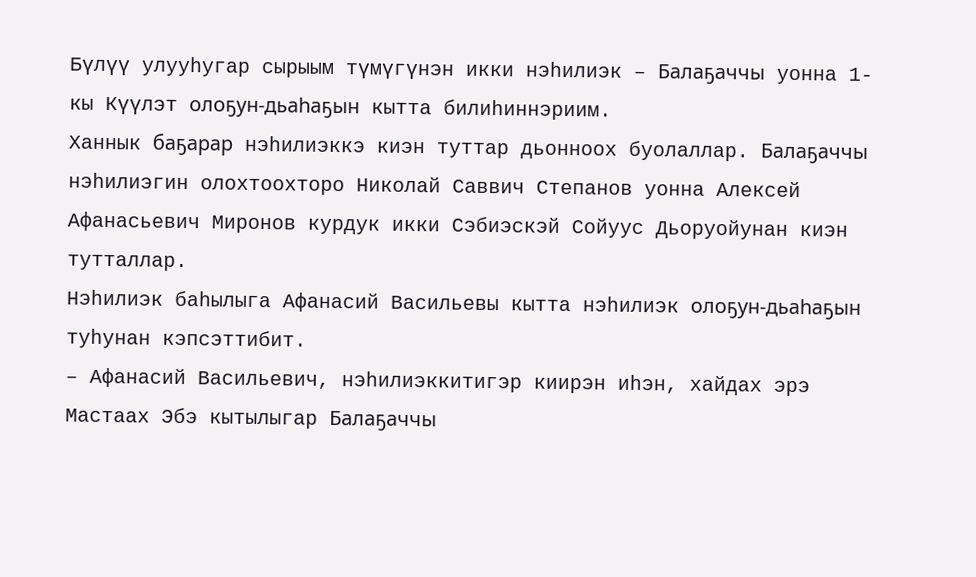Бүлүү улууһугар сырыым түмүгүнэн икки нэһилиэк – Балаҕаччы уонна 1-кы Күүлэт олоҕун-дьаһаҕын кытта билиһиннэриим.
Ханнык баҕарар нэһилиэккэ киэн туттар дьонноох буолаллар. Балаҕаччы нэһилиэгин олохтоохторо Николай Саввич Степанов уонна Алексей Афанасьевич Миронов курдук икки Сэбиэскэй Сойуус Дьоруойунан киэн тутталлар.
Нэһилиэк баһылыга Афанасий Васильевы кытта нэһилиэк олоҕун-дьаһаҕын туһунан кэпсэттибит.
– Афанасий Васильевич, нэһилиэккитигэр киирэн иһэн, хайдах эрэ Мастаах Эбэ кытылыгар Балаҕаччы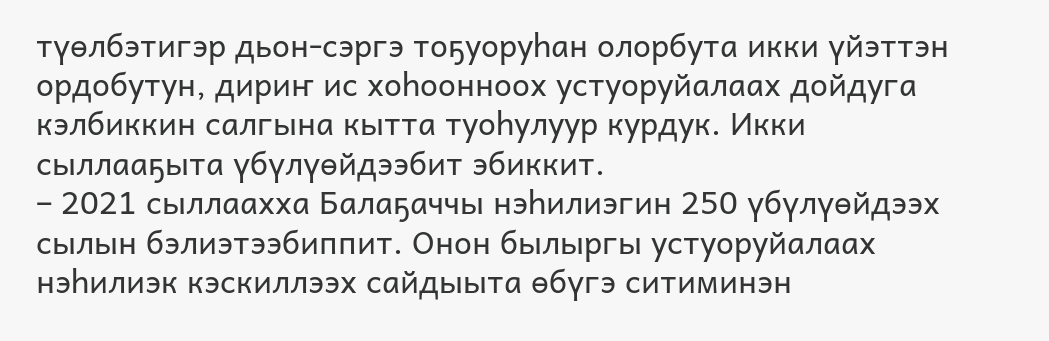түөлбэтигэр дьон-сэргэ тоҕуоруһан олорбута икки үйэттэн ордобутун, дириҥ ис хоһоонноох устуоруйалаах дойдуга кэлбиккин салгына кытта туоһулуур курдук. Икки сыллааҕыта үбүлүөйдээбит эбиккит.
– 2021 сыллаахха Балаҕаччы нэһилиэгин 250 үбүлүөйдээх сылын бэлиэтээбиппит. Онон былыргы устуоруйалаах нэһилиэк кэскиллээх сайдыыта өбүгэ ситиминэн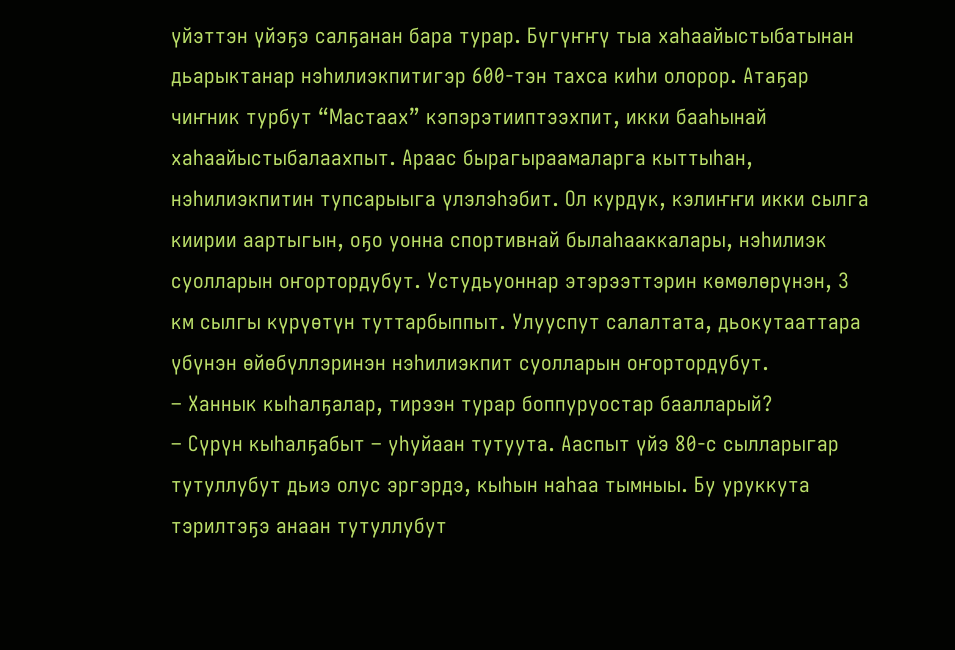үйэттэн үйэҕэ салҕанан бара турар. Бүгүҥҥү тыа хаһаайыстыбатынан дьарыктанар нэһилиэкпитигэр 600-тэн тахса киһи олорор. Атаҕар чиҥник турбут “Мастаах” кэпэрэтииптээхпит, икки бааһынай хаһаайыстыбалаахпыт. Араас бырагыраамаларга кыттыһан, нэһилиэкпитин тупсарыыга үлэлэһэбит. Ол курдук, кэлиҥҥи икки сылга киирии аартыгын, оҕо уонна спортивнай былаһааккалары, нэһилиэк суолларын оҥортордубут. Устудьуоннар этэрээттэрин көмөлөрүнэн, 3 км сылгы күрүөтүн туттарбыппыт. Улууспут салалтата, дьокутааттара үбүнэн өйөбүллэринэн нэһилиэкпит суолларын оҥортордубут.
– Ханнык кыһалҕалар, тирээн турар боппуруостар баалларый?
– Сүрүн кыһалҕабыт – уһуйаан тутуута. Ааспыт үйэ 80-с сылларыгар тутуллубут дьиэ олус эргэрдэ, кыһын наһаа тымныы. Бу уруккута тэрилтэҕэ анаан тутуллубут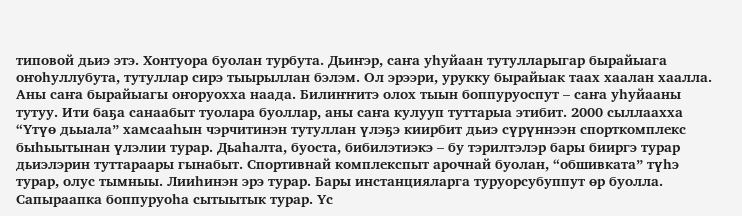типовой дьиэ этэ. Хонтуора буолан турбута. Дьиҥэр, саҥа уһуйаан тутулларыгар бырайыага оҥоһуллубута, тутуллар сирэ тыырыллан бэлэм. Ол эрээри, урукку бырайыак таах хаалан хаалла. Аны саҥа бырайыагы оҥоруохха наада. Билиҥҥитэ олох тыын боппуруоспут – саҥа уһуйааны тутуу. Ити баҕа санаабыт туолара буоллар, аны саҥа кулууп туттарыа этибит. 2000 сыллаахха “Үтүө дьыала” хамсааһын чэрчитинэн тутуллан үлэҕэ киирбит дьиэ сүрүннээн спорткомплекс быһыытынан үлэлии турар. Дьаһалта, буоста, бибилэтиэкэ – бу тэрилтэлэр бары бииргэ турар дьиэлэрин туттараары гынабыт. Спортивнай комплекспыт арочнай буолан, “обшивката” түһэ турар, олус тымныы. Лииһинэн эрэ турар. Бары инстанцияларга туруорсубуппут өр буолла. Сапыраапка боппуруоһа сытыытык турар. Үс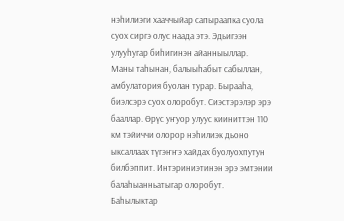нэһилиэги хааччыйар сапыраапка суола суох сиргэ олус наада этэ. Эдьигээн улууһугар биһигинэн айанныыллар.
Маны таһынан, балыыһабыт сабыллан, амбулатория буолан турар. Бырааһа, биэлсэрэ суох олоробут. Сиэстэрэлэр эрэ бааллар. Өрүс уҥуор улуус кииниттэн 110 км тэйиччи олорор нэһилиэк дьоно ыксаллаах түгэҥҥэ хайдах буолуохпутун билбэппит. Интэриниэтинэн эрэ эмтэнии балаһыанньатыгар олоробут.
Баһылыктар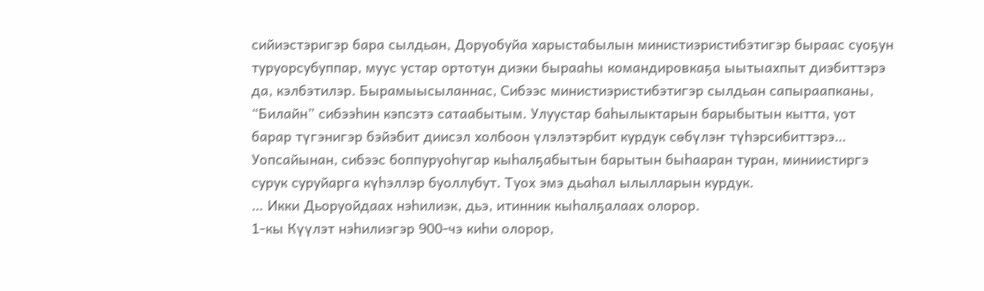сийиэстэригэр бара сылдьан, Доруобуйа харыстабылын министиэристибэтигэр быраас суоҕун туруорсубуппар, муус устар ортотун диэки бырааһы командировкаҕа ыытыахпыт диэбиттэрэ да, кэлбэтилэр. Бырамыысыланнас, Сибээс министиэристибэтигэр сылдьан сапыраапканы, “Билайн” сибээһин кэпсэтэ сатаабытым. Улуустар баһылыктарын барыбытын кытта, уот барар түгэнигэр бэйэбит диисэл холбоон үлэлэтэрбит курдук сөбүлэҥ түһэрсибиттэрэ…
Уопсайынан, сибээс боппуруоһугар кыһалҕабытын барытын быһааран туран, миниистиргэ сурук суруйарга күһэллэр буоллубут. Туох эмэ дьаһал ылылларын курдук.
… Икки Дьоруойдаах нэһилиэк, дьэ, итинник кыһалҕалаах олорор.
1-кы Күүлэт нэһилиэгэр 900-чэ киһи олорор,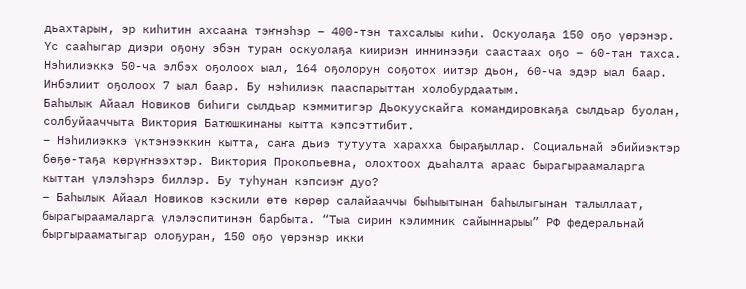дьахтарын, эр киһитин ахсаана тэҥнэһэр – 400-тэн тахсалыы киһи. Оскуолаҕа 150 оҕо үөрэнэр. Үс сааһыгар диэри оҕону эбэн туран оскуолаҕа киириэн иннинээҕи саастаах оҕо – 60-тан тахса. Нэһилиэккэ 50-ча элбэх оҕолоох ыал, 164 оҕолорун соҕотох иитэр дьон, 60-ча эдэр ыал баар. Инбэлиит оҕолоох 7 ыал баар. Бу нэһилиэк пааспарыттан холобурдаатым.
Баһылык Айаал Новиков биһиги сылдьар кэммитигэр Дьокуускайга командировкаҕа сылдьар буолан, солбуйааччыта Виктория Батюшкинаны кытта кэпсэттибит.
– Нэһилиэккэ үктэнээккин кытта, саҥа дьиэ тутуута харахха быраҕыллар. Социальнай эбийиэктэр бөҕө-таҕа көрүҥнээхтэр. Виктория Прокопьевна, олохтоох дьаһалта араас бырагыраамаларга кыттан үлэлэһэрэ биллэр. Бу туһунан кэпсиэҥ дуо?
– Баһылык Айаал Новиков кэскили өтө көрөр салайааччы быһыытынан баһылыгынан талыллаат, бырагыраамаларга үлэлэспитинэн барбыта. “Тыа сирин кэлимник сайыннарыы” РФ федеральнай быргырааматыгар олоҕуран, 150 оҕо үөрэнэр икки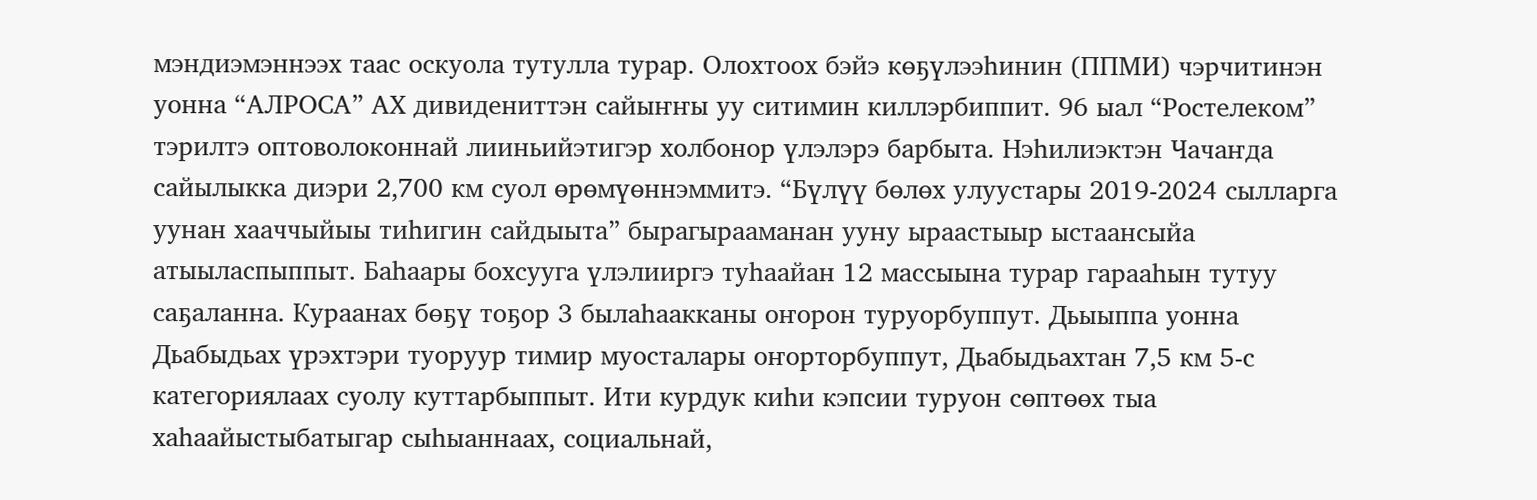мэндиэмэннээх таас оскуола тутулла турар. Олохтоох бэйэ көҕүлээһинин (ППМИ) чэрчитинэн уонна “АЛРОСА” АХ дивидениттэн сайыҥҥы уу ситимин киллэрбиппит. 96 ыал “Ростелеком” тэрилтэ оптоволоконнай лииньийэтигэр холбонор үлэлэрэ барбыта. Нэһилиэктэн Чачаҥда сайылыкка диэри 2,700 км суол өрөмүөннэммитэ. “Бүлүү бөлөх улуустары 2019-2024 сылларга уунан хааччыйыы тиһигин сайдыыта” бырагырааманан ууну ыраастыыр ыстаансыйа атыыласпыппыт. Баһаары бохсууга үлэлииргэ туһаайан 12 массыына турар гарааһын тутуу саҕаланна. Кураанах бөҕү тоҕор 3 былаһаакканы оҥорон туруорбуппут. Дьыыппа уонна Дьабыдьах үрэхтэри туоруур тимир муосталары оҥорторбуппут, Дьабыдьахтан 7,5 км 5-с категориялаах суолу куттарбыппыт. Ити курдук киһи кэпсии туруон сөптөөх тыа хаһаайыстыбатыгар сыһыаннаах, социальнай,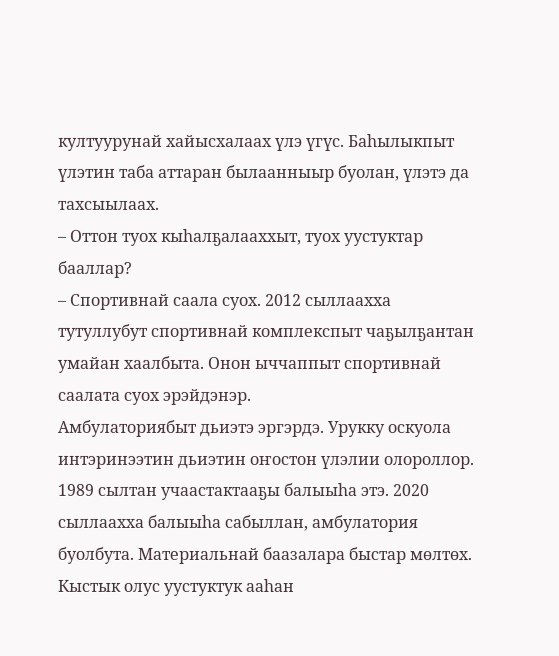култуурунай хайысхалаах үлэ үгүс. Баһылыкпыт үлэтин таба аттаран былаанныыр буолан, үлэтэ да тахсыылаах.
– Оттон туох кыһалҕалааххыт, туох уустуктар бааллар?
– Спортивнай саала суох. 2012 сыллаахха тутуллубут спортивнай комплекспыт чаҕылҕантан умайан хаалбыта. Онон ыччаппыт спортивнай саалата суох эрэйдэнэр.
Амбулаториябыт дьиэтэ эргэрдэ. Урукку оскуола интэринээтин дьиэтин оҥостон үлэлии олороллор. 1989 сылтан учаастактааҕы балыыһа этэ. 2020 сыллаахха балыыһа сабыллан, амбулатория буолбута. Материальнай баазалара быстар мөлтөх.
Кыстык олус уустуктук ааһан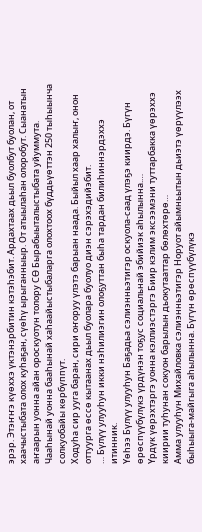эрэр. Этэҥҥэ күөххэ үктэнэрбитин кэтэһэбит. Ардахтаах дьыл буолбут буолан, от хаачыстыбата олох куһаҕан, сүөһү ырыганныыр. От атыылаһан олоробут. Сыанатын аҥаарын уонна айан ороскуотун толору СӨ Бырабыыталыстыбата уйуммута. Чааһынай уонна бааһынай хаһаайыстыбаларга олохтоох бүддьүөттэн 250 тыһыынча солкуобайы көрбүппүт.
Ходуһа сир ууга баран, сири оҥоруу үлэтэ барыан наада. Быйыл хаар халыҥ, онон оттуурга өссө кытаанах дьыл буолара буолуо диэн сэрэхэдийэбит.
… Бүлүү улууһун икки нэһилиэгин олоҕуттан быһа тардан билиһиннэрдэххэ итинник.
Үөһээ Бүлүү улууһун Баҕадьа сэлиэнньэтигэр оскуола-саад үлэҕэ киирдэ. Бүгүн өрөспүүбүлүкэ үрдүнэн тоҕус социальнай эбийиэк аһылынна.…
Үрдүк үөрэхтэргэ уонна кэллиэстэргэ Биир кэлим эксээмэни туттарбакка үөрэххэ киирии туһунан сокуон барылын дьокутааттар бөлөхтөрө…
Амма улууһун Михайловка сэлиэнньэтигэр Норуот айымньытын дьиэтэ үөрүүлээх быһыыга-майгыга аһылынна. Бүгүн өрөспүүбүлүкэ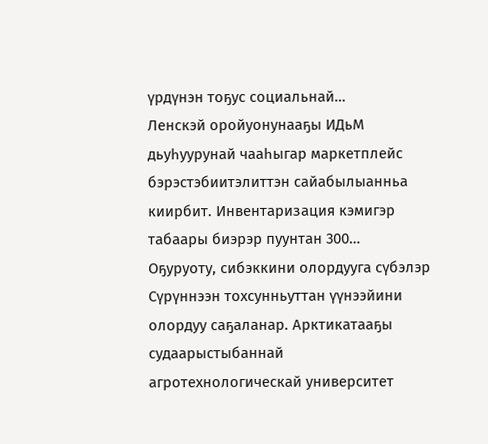үрдүнэн тоҕус социальнай…
Ленскэй оройуонунааҕы ИДьМ дьуһуурунай чааһыгар маркетплейс бэрэстэбиитэлиттэн сайабылыанньа киирбит. Инвентаризация кэмигэр табаары биэрэр пуунтан 300…
Оҕуруоту, сибэккини олордууга сүбэлэр Сүрүннээн тохсунньуттан үүнээйини олордуу саҕаланар. Арктикатааҕы судаарыстыбаннай агротехнологическай университет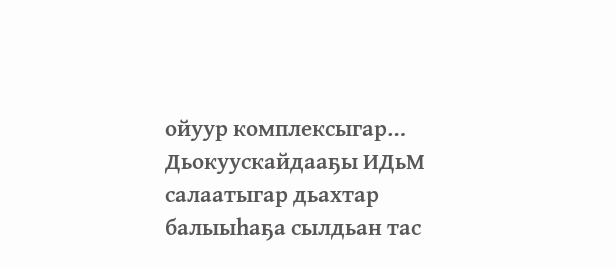ойуур комплексыгар…
Дьокуускайдааҕы ИДьМ салаатыгар дьахтар балыыһаҕа сылдьан тас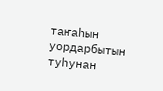таҥаһын уордарбытын туһунан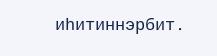иһитиннэрбит.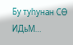Бу туһунан СӨ ИДьМ…